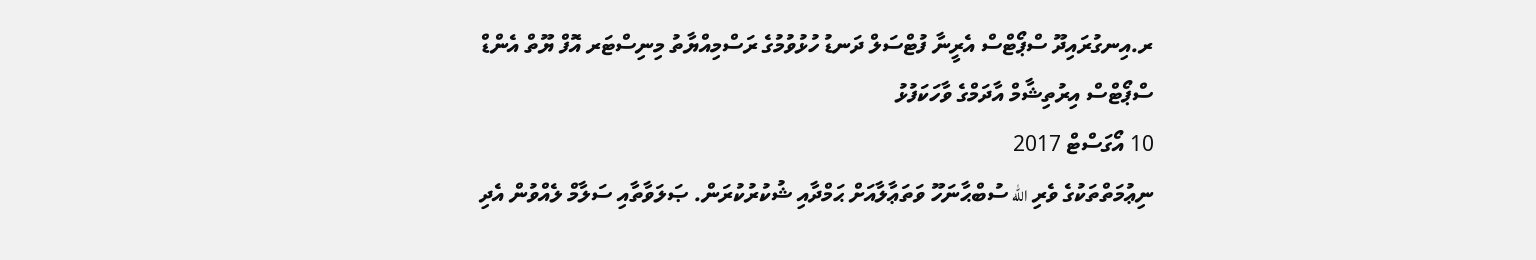ރ.އިނގުރައިދޫ ސްޕޯޓްސް އެރީނާ ފުޓްސަލް ދަނޑު ހުޅުވުމުގެ ރަސްމިއްޔާތު މިނިސްޓަރ އޮފް ޔޫތް އެންޑް ސްޕޯޓްސް އިރުތިޝާމް އާދަމްގެ ވާހަކަފުޅު
10 އޯގަސްޓް 2017
ނިޢުމަތްތަކުގެ ވެރި الله ސުބްޙާނަހޫ ވަތަޢާލާއަށް ޙަމްދާއި ޝުކުރުކުރަން. ޞަލަވާތާއި ސަލާމް ލެއްވުން އެދި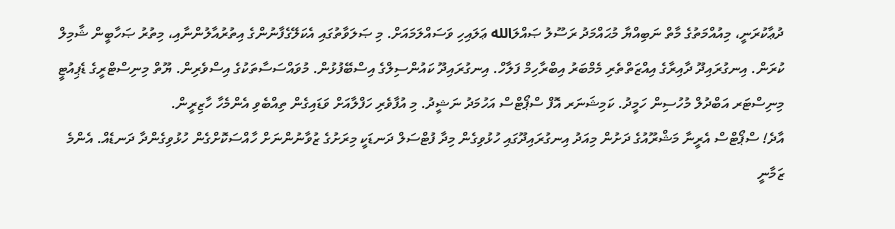ދުޢާކުރަނީ، މިއުއްމަތުގެ މާތް ނަބިއްޔާ މުޙައްމަދު ރަސޫލު ޞައްލަالله ޢަލައިހި ވަސައްލަމައަށް. މި ޞަލަވާތުގައި އެކަލޭގެފާނުންގެ އިތުރުއާލުންނާއި، މިތުރު ޞަހާބީން ޝާމިލް ކުރަން. އިނގުރައިދޫ ދާއިރާގެ އިއްޒަތްތެރި މެމްބަރު އިބްރާހިމް ފަލާހް. އިނގުރައިދޫ ކައުންސިލްގެ އިސްބޭފުޅުން. މުވައްސަސާތަކުގެ އިސްވެރިން. ޔޫތް މިނިސްޓްރީގެ ޑެޕިއުޓީ މިނިސްޓަރ އަބްދުލް މުހުސިން ހަމީދު. ކަމިޝަނަރ އޮފް ސްޕޯޓްސް އަހުމަދު ނަޝީދު. މި އުފާވެރި ހަފްލާއަށް ވަޑައިގެން ތިއްބެވި އެންމެހާ ހާޒިރީން.
އާދެ! ސްޕޯޓްސް އެރީނާ މަޝްރޫއުގެ ދަށުން މިއަދު އިނގުރައިދޫގައި ހުޅުވިގެން މިދާ ފުޓްސަލް ދަނޑަކީ މިރަށުގެ ޒުވާނުންނަށް ހާއްސަކޮށްގެން ހުޅުވިގެންދާ ދަނޑެއް. އެންމެ ޒަމާނީ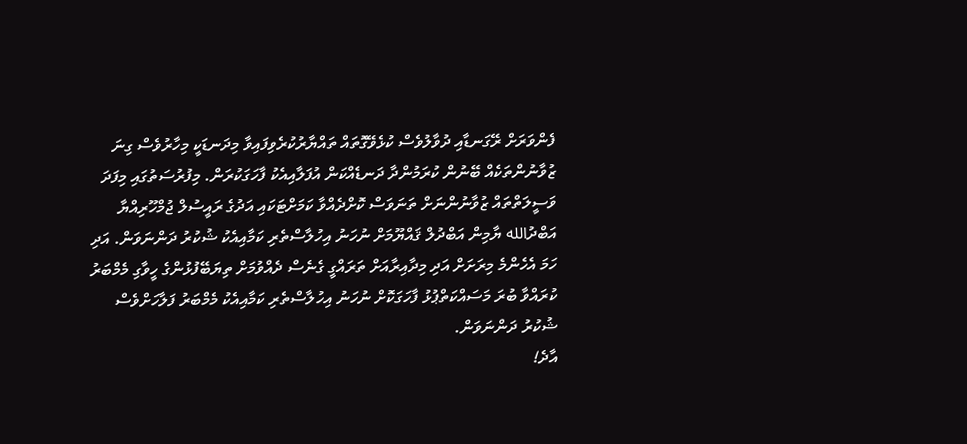ފެންވަރަށް ރޭގަނޑާއި ދުވާލުވެސް ކުޅެވޭގޮތައް ތައްޔާރުކުރެވިފައިވާ މިދަނޑަކީ މިހާރުވެސް ގިނަ ޒުވާނުންތަކެއް ބޭނުން ކުރަމުންދާ ދަނޑެއްކަން އުފަލާއިއެކު ފާހަގަކުރަން. މިފުރުސަތުގައި މިފަދަ ވަސީލަތްތައް ޒުވާނުންނަށް ތަނަވަސް ކޮށްދެއްވާ ކަމަށްޓަކައި އަދުގެ ރައީސުލް ޖުމްހޫރިއްޔާ އަބްދުالله ޔާމިން އަބްދުލް ޤައްޔޫމަށް ނުހަނު އިހުލާސްތެރި ކަމާއިއެކު ޝުކުރު ދަންނަވަން. އަދި ހަމަ އެހެންމެ މިރަށަށް އަދި މިދާއިރާއަށް ތަރައްގީ ގެނެސް ދެއްވުމަށް ތިޔަބޭފުޅުންގެ ހީވާގި މެމްބަރު ކުރައްވާ ބުރަ މަސައްކަތްޕުޅު ފާހަގަކޮށް ނުހަނު އިހުލާސްތެރި ކަމާއިއެކު މެމްބަރު ފަލާހަށްވެސް ޝުކުރު ދަންނަވަން.
އާދެ!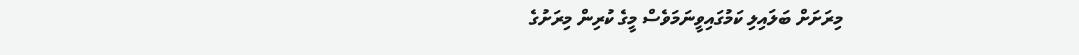މިރަށަށް ބަލައިލި ކަމުގައިވީނަމަވެސް މީގެ ކުރިން މިރަށުގެ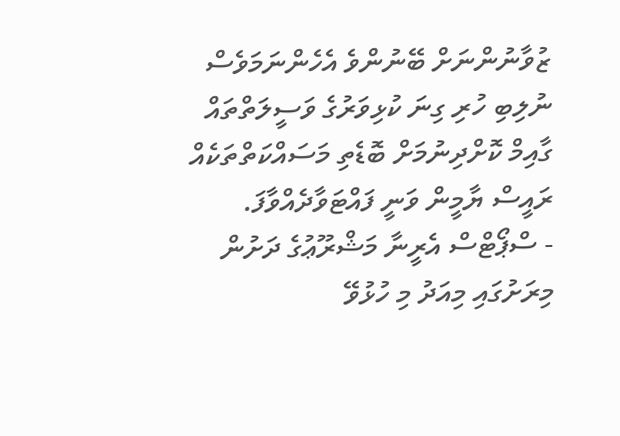ޒުވާނުންނަށް ބޭނުންވެ އެހެންނަމަވެސް ނުލިބި ހުރި ގިނަ ކުޅިވަރުގެ ވަސީލަތްތައް ގާއިމް ކޮށްދިނުމަށް ބޮޑެތި މަސައްކަތްތަކެއް ރައީސް ޔާމީން ވަނީ ފައްޓަވާދެއްވާފަ.
- ސްޕޯޓްސް އެރީނާ މަޝްރޫޢުގެ ދަށުން މިރަށުގައި މިއަދު މި ހުޅުވޭ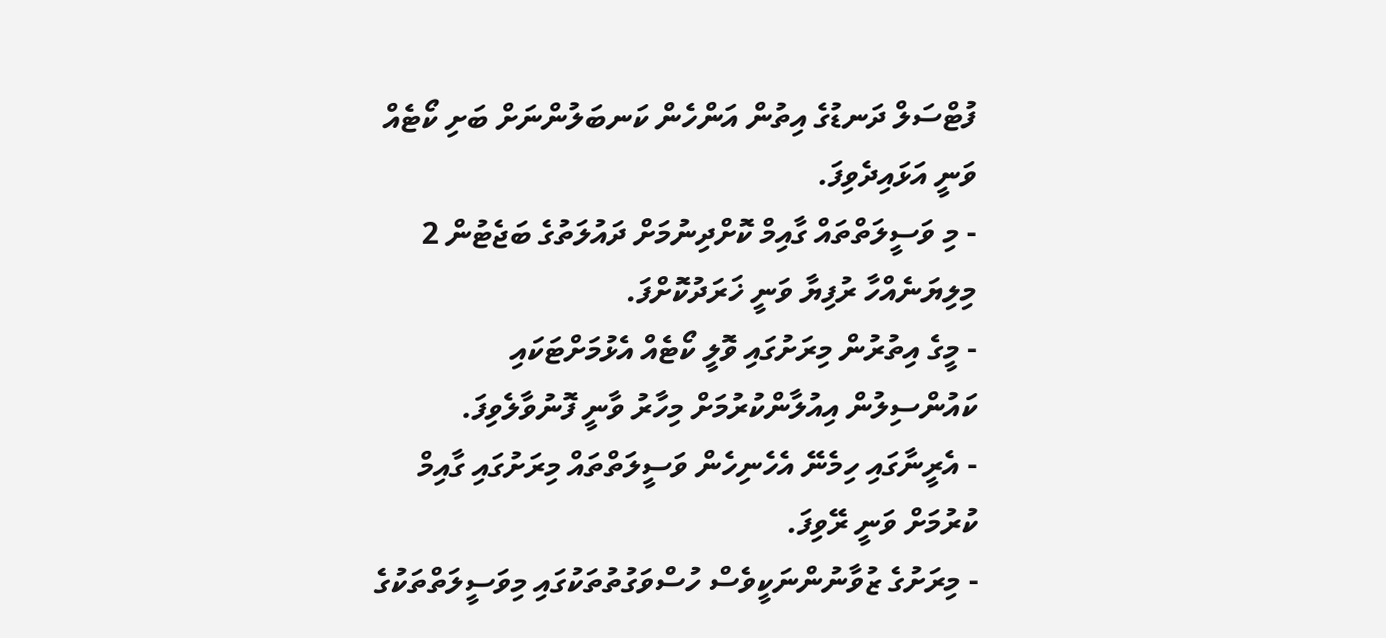ފުޓްސަލް ދަނޑުގެ އިތުން އަންހެން ކަނބަލުންނަށް ބަށި ކޯޓެއް ވަނީ އަޅައިދެވިފަ.
- މި ވަސީލަތްތައް ގާއިމް ކޮށްދިނުމަށް ދައުލަތުގެ ބަޖެޓުން 2 މިލިޔަނެއްހާ ރުފިޔާ ވަނީ ޚަރަދުކޮށްފަ.
- މީގެ އިތުރުން މިރަށުގައި ވޮލީ ކޯޓެއް އެޅުމަށްޓަކައި ކައުންސިލުން އިއުލާންކުރުމަށް މިހާރު ވާނީ ފޮނުވާލެވިފަ.
- އެރީނާގައި ހިމެނޭ އެހެނިހެން ވަސީލަތްތައް މިރަށުގައި ގާއިމް ކުރުމަށް ވަނީ ރޭވިފަ.
- މިރަށުގެ ޒުވާނުންނަކީވެސް ހުސްވަގުތުތަކުގައި މިވަސީލަތްތަކުގެ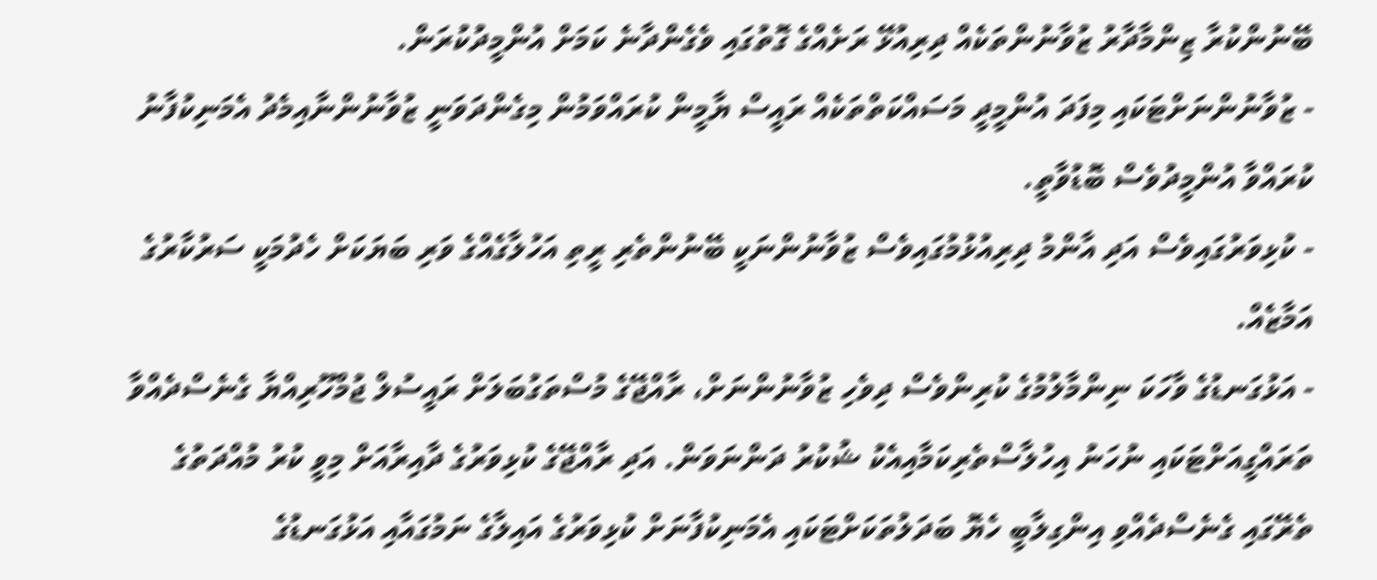ބޭނުންކުރާ ޒިންމާދާރު ޒުވާނުންތަކެއް ދިރިއުޅޭ ރަށެއްގެ ގޮތުގައި ވެގެންދާނެ ކަމަށް އުންމީދުކުރަން.
- ޒުވާނުންނަށްޓަކައި މިފަދަ އުންމީދީ މަސައްކަތްތަކެއް ރައީސް ޔާމީން ކުރައްވަމުން މިގެންދަވަނީ ޒުވާނުންނާއިމެދު އެމަނިކުފާނު ކުރައްވާ އުންމީދުވެސް ބޮޑުވާތީ.
- ކުޅިވަރުގައިވެސް އަދި އާންމު ދިރިއުޅުމުގައިވެސް ޒުވާނުންނަކީ ބޭނުންތެރި ރީތި އަހުލާގެއްގެ ވަރި ބަޔަކަށް ހެދުމަކީ ސަރުކާރުގެ އަމާޒެއް.
- އަޅުގަނޑުގެ ވާހަކަ ނިންމާލުމުގެ ކުރިންވެސް ދިވެހި ޒުވާނުންނަށް، ރާއްޖޭގެ މުސްތަގުބަލަށް ރައީސުލް ޖުމްހޫރިއްޔާ ގެނެސްދެއްވާ ތަރައްގީއަށްޓަކައި ނުހަނު އިހުލާސްތެރިކަމާއިއެކު ޝުކުރު ދަންނަވަން. އަދި ރާއްޖޭގެ ކުޅިވަރުގެ ދާއިރާއަށް މިވީ ކުރު މުއްދަތުގެ ތެރޭގައި ގެނެސްދެއްވި އިންގިލާބީ ހެޔޮ ބަދަލުތަކަށްޓަކައި އެމަނިކުފާނަށް ކުޅިވަރުގެ އައިލާގެ ނަމުގައާއި އަޅުގަނޑުގެ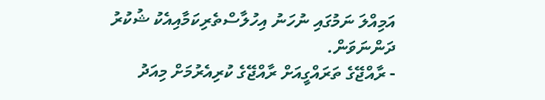އަމިއްލަ ނަމުގައި ނުހަނު އިހުލާސްތެރިކަމާއިއެކު ޝުކުރު ދަންނަވަން.
- ރާއްޖޭގެ ތަރައްގީއަށް ރާއްޖޭގެ ކުރިއެރުމަށް މިއަދު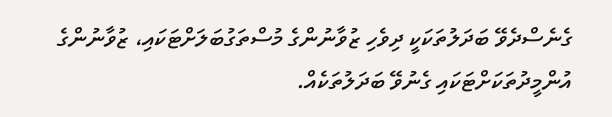ގެނެސްދެވޭ ބަދަލުތަކަކީ ދިވެހި ޒުވާނުންގެ މުސްތަގުބަލަށްޓަކައި، ޒުވާނުންގެ އުންމީދުތަކަށްޓަކައި ގެނުވޭ ބަދަލުތަކެއް.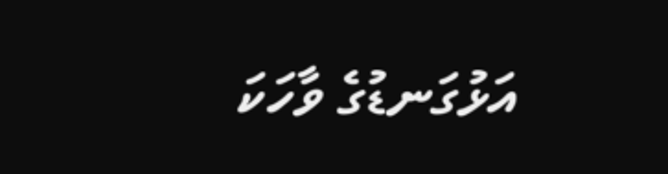އަޅުގަނޑުގެ ވާހަކަ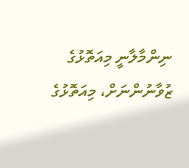ނިންމާލާނީ މިއަތޮޅުގެ ޒުވާނުންނަށް، މިއަތޮޅުގެ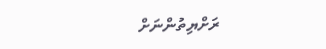ރަށްޔިތުންނަށް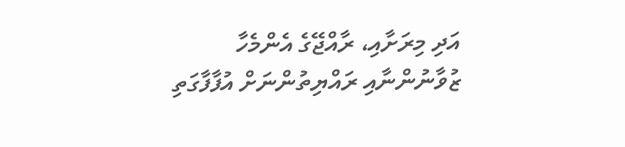އަދި މިރަށާއި، ރާއްޖޭގެ އެންމެހާ ޒުވާނުންނާއި ރައްޔިތުންނަށް އުފާފާގަތި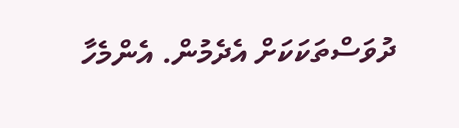ދުވަސްތަކަކަށް އެދެމުން. އެންމެހާ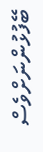ބޭފުޅުންނަށްވެސް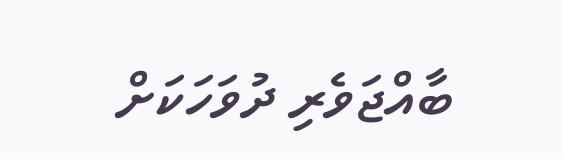ބާއްޖަވެރި ދުވަހަކަށް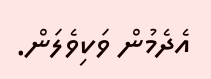އެދެމުން ވަކިވެލަން.